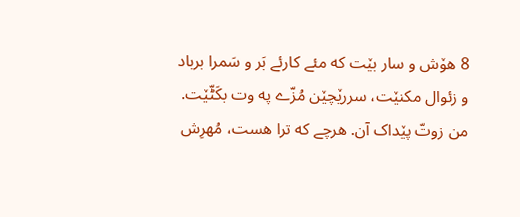8 هۆش و سار بێت که مئے کارئے بَر و سَمرا برباد و زئوال مکنێت، سررێچێن مُزّے په وت بکَٹّێت.
من زوتّ پێداک آن. هرچے که ترا هست، مُهرِش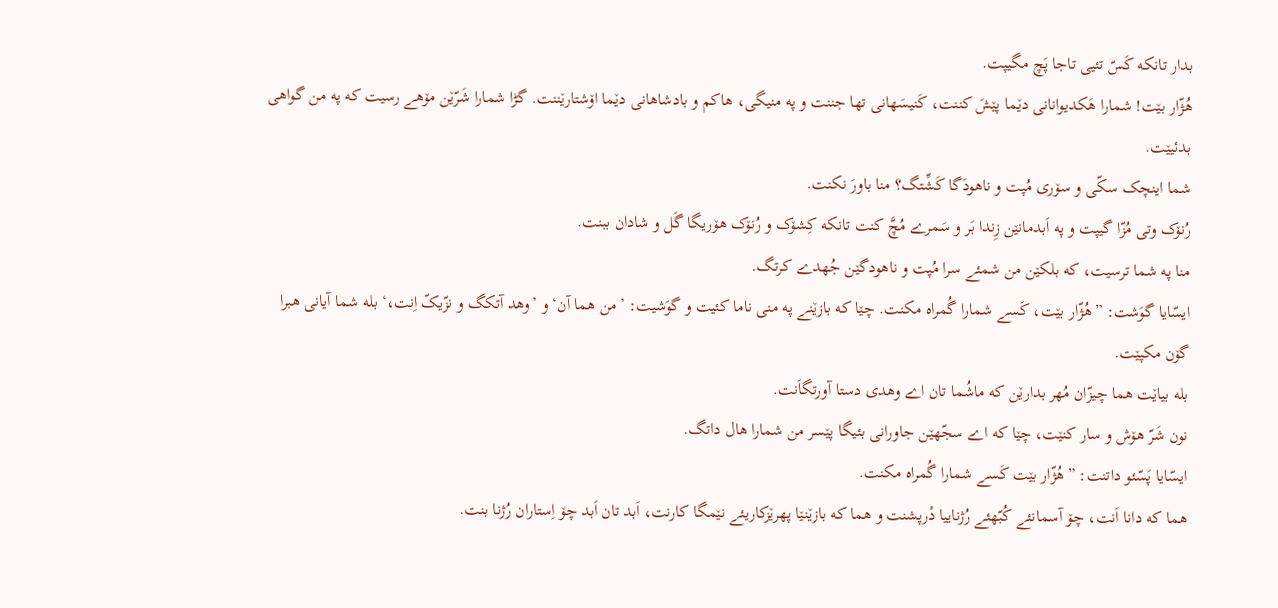بدار تانکه کَسّ تئیی تاجا پَچ مگیپت.
هُژّار بێت! شمارا هَکدیوانانی دێما پێشَ کننت، کَنیسَهانی تها جننت و په منیگی، هاکم و بادشاهانی دێما اۆشتارێننت. گڑا شمارا شَرّێن مۆهے رسیت که په من گواهی بدئیێت.
شما اینچک سکّی و سۆری مُپت و ناهودَگا کَشِّتگ؟ منا باورَ نکنت.
رُنۆک وتی مُزّا گیپت و په اَبدمانێن زِندا بَر و سَمرے مُچَّ کنت تانکه کِشۆک و رُنۆک هۆریگا گَل و شادان ببنت.
منا په شما ترسیت، که بلکێن من شمئے سرا مُپت و ناهودگێن جُهدے کرتگ.
ایسّایا گوَشت: ”هُژّار بێت، کَسے شمارا گُمراه مکنت. چێا که بازێنے په منی ناما کئیت و گوَشیت: ’من هما آن‘ و ’وهد آتکگ و نزّیکّ اِنت،‘ بله شما آیانی هبرا گۆن مکپێت.
بله بیاێت هما چیزّان مُهر بدارێن که ماشُما تان اے وهدی دستا آورتگاَنت.
نون شَرّ هۆش و سار کنێت، چێا که اے سجّهێن جاورانی بئیگا پێسر من شمارا هال داتگ.
ایسّایا پَسّئو داتنت: ”هُژّار بێت کَسے شمارا گُمراه مکنت.
هما که دانا اَنت، چۆ آسمانئے کُبّهئے رُژناییا دْرپشنت و هما که بازێنێا پهرێزکاریئے نێمگا کارنت، اَبد تان اَبد چۆ اِستاران رُژنا بنت.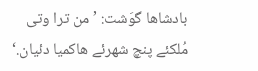بادشاها گوَشت: ’من ترا وتی مُلکئے پنچ شهرئے هاکمیا دئیان.‘